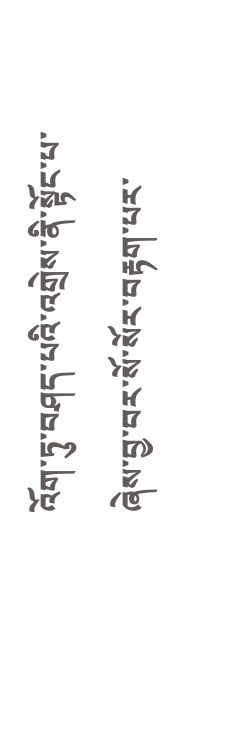འོག་ཏུ་བཤད་པའི་འགྲེས་ནི་སྟོང་པ་ཞེས་བྱ་བར་སོ་སོར་བརྟག་པར་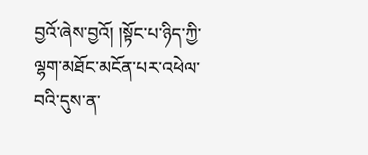བྱའོ་ཞེས་བྱའོ། །སྟོང་པ་ཉིད་ཀྱི་ལྷག་མཐོང་མངོན་པར་འཕེལ་བའི་དུས་ན་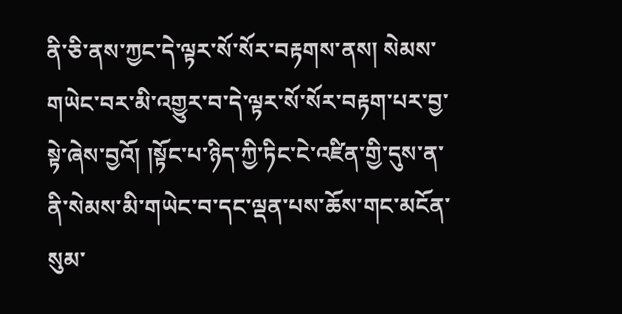ནི་ཅི་ནས་ཀྱང་དེ་ལྟར་སོ་སོར་བརྟགས་ནས། སེམས་གཡེང་བར་མི་འགྱུར་བ་དེ་ལྟར་སོ་སོར་བརྟག་པར་བྱ་སྟེ་ཞེས་བྱའོ། །སྟོང་པ་ཉིད་ཀྱི་ཏིང་ངེ་འཛིན་གྱི་དུས་ན་ནི་སེམས་མི་གཡེང་བ་དང་ལྡན་པས་ཆོས་གང་མངོན་སུམ་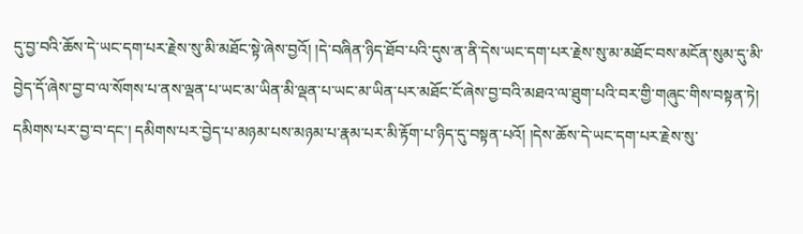དུ་བྱ་བའི་ཆོས་དེ་ཡང་དག་པར་རྗེས་སུ་མི་མཐོང་སྟེ་ཞེས་བྱའོ། །དེ་བཞིན་ཉིད་ཐོབ་པའི་དུས་ན་ནི་དེས་ཡང་དག་པར་རྗེས་སུ་མ་མཐོང་བས་མངོན་སུམ་དུ་མི་བྱེད་དོ་ཞེས་བྱ་བ་ལ་སོགས་པ་ནས་ལྡན་པ་ཡང་མ་ཡིན་མི་ལྡན་པ་ཡང་མ་ཡིན་པར་མཐོང་ངོ་ཞེས་བྱ་བའི་མཐའ་ལ་ཐུག་པའི་བར་གྱི་གཞུང་གིས་བསྟན་ཏེ། དམིགས་པར་བྱ་བ་དང་། དམིགས་པར་བྱེད་པ་མཉམ་པས་མཉམ་པ་རྣམ་པར་མི་རྟོག་པ་ཉིད་དུ་བསྟན་པའོ། །དེས་ཆོས་དེ་ཡང་དག་པར་རྗེས་སུ་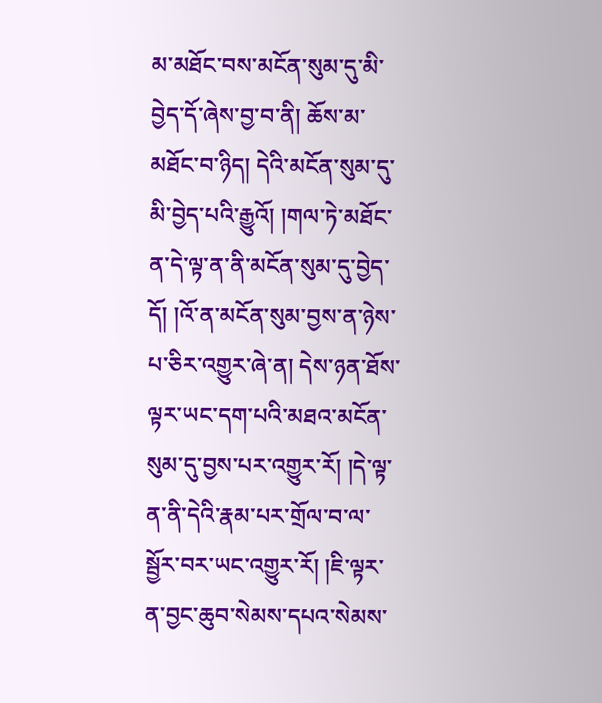མ་མཐོང་བས་མངོན་སུམ་དུ་མི་བྱེད་དོ་ཞེས་བྱ་བ་ནི། ཆོས་མ་མཐོང་བ་ཉིད། དེའི་མངོན་སུམ་དུ་མི་བྱེད་པའི་རྒྱུའོ། །གལ་ཏེ་མཐོང་ན་དེ་ལྟ་ན་ནི་མངོན་སུམ་དུ་བྱེད་དོ། །འོ་ན་མངོན་སུམ་བྱས་ན་ཉེས་པ་ཅིར་འགྱུར་ཞེ་ན། དེས་ཉན་ཐོས་ལྟར་ཡང་དག་པའི་མཐའ་མངོན་སུམ་དུ་བྱས་པར་འགྱུར་རོ། །དེ་ལྟ་ན་ནི་དེའི་རྣམ་པར་གྲོལ་བ་ལ་སྦྱོར་བར་ཡང་འགྱུར་རོ། །ཇི་ལྟར་ན་བྱང་ཆུབ་སེམས་དཔའ་སེམས་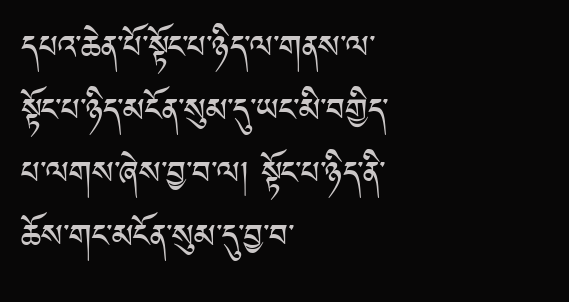དཔའ་ཆེན་པོ་སྟོང་པ་ཉིད་ལ་གནས་ལ་སྟོང་པ་ཉིད་མངོན་སུམ་དུ་ཡང་མི་བགྱིད་པ་ལགས་ཞེས་བྱ་བ་ལ། སྟོང་པ་ཉིད་ནི་ཆོས་གང་མངོན་སུམ་དུ་བྱ་བ་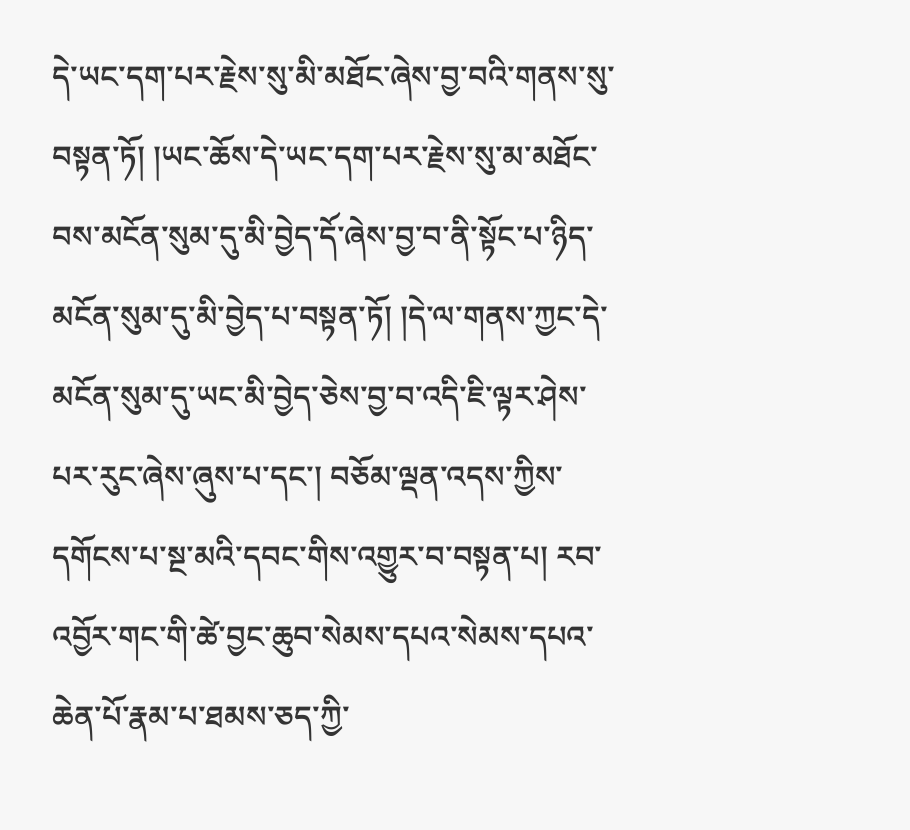དེ་ཡང་དག་པར་རྗེས་སུ་མི་མཐོང་ཞེས་བྱ་བའི་གནས་སུ་བསྟན་ཏོ། །ཡང་ཆོས་དེ་ཡང་དག་པར་རྗེས་སུ་མ་མཐོང་བས་མངོན་སུམ་དུ་མི་བྱེད་དོ་ཞེས་བྱ་བ་ནི་སྟོང་པ་ཉིད་མངོན་སུམ་དུ་མི་བྱེད་པ་བསྟན་ཏོ། །དེ་ལ་གནས་ཀྱང་དེ་མངོན་སུམ་དུ་ཡང་མི་བྱེད་ཅེས་བྱ་བ་འདི་ཇི་ལྟར་ཤེས་པར་རུང་ཞེས་ཞུས་པ་དང་། བཅོམ་ལྡན་འདས་ཀྱིས་དགོངས་པ་སྔ་མའི་དབང་གིས་འགྱུར་བ་བསྟན་པ། རབ་འབྱོར་གང་གི་ཚེ་བྱང་ཆུབ་སེམས་དཔའ་སེམས་དཔའ་ཆེན་པོ་རྣམ་པ་ཐམས་ཅད་ཀྱི་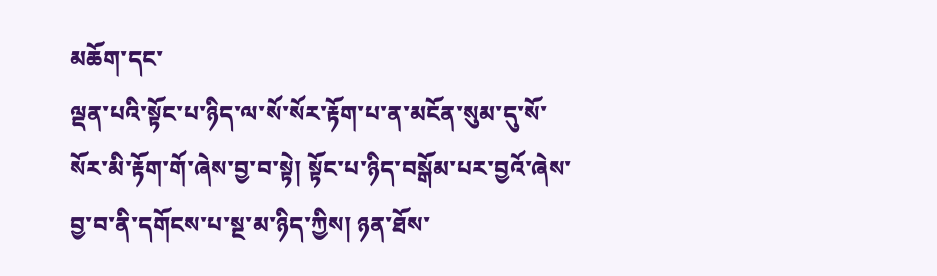མཆོག་དང་
ལྡན་པའི་སྟོང་པ་ཉིད་ལ་སོ་སོར་རྟོག་པ་ན་མངོན་སུམ་དུ་སོ་སོར་མི་རྟོག་གོ་ཞེས་བྱ་བ་སྟེ། སྟོང་པ་ཉིད་བསྒོམ་པར་བྱའོ་ཞེས་བྱ་བ་ནི་དགོངས་པ་སྔ་མ་ཉིད་ཀྱིས། ཉན་ཐོས་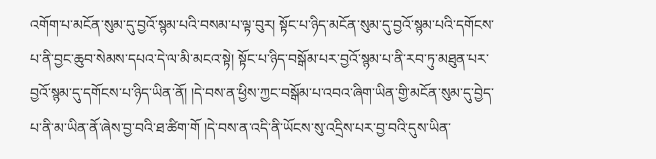འགོག་པ་མངོན་སུམ་དུ་བྱའོ་སྙམ་པའི་བསམ་པ་ལྟ་བུར། སྟོང་པ་ཉིད་མངོན་སུམ་དུ་བྱའོ་སྙམ་པའི་དགོངས་པ་ནི་བྱང་ཆུབ་སེམས་དཔའ་དེ་ལ་མི་མངའ་སྟེ། སྟོང་པ་ཉིད་བསྒོམ་པར་བྱའོ་སྙམ་པ་ནི་རབ་ཏུ་མཐུན་པར་བྱའོ་སྙམ་དུ་དགོངས་པ་ཉིད་ཡིན་ནོ། །དེ་བས་ན་ཕྱིས་ཀྱང་བསྒོམ་པ་འབའ་ཞིག་ཡིན་གྱི་མངོན་སུམ་དུ་བྱེད་པ་ནི་མ་ཡིན་ནོ་ཞེས་བྱ་བའི་ཐ་ཚིག་གོ །དེ་བས་ན་འདི་ནི་ཡོངས་སུ་འདྲིས་པར་བྱ་བའི་དུས་ཡིན་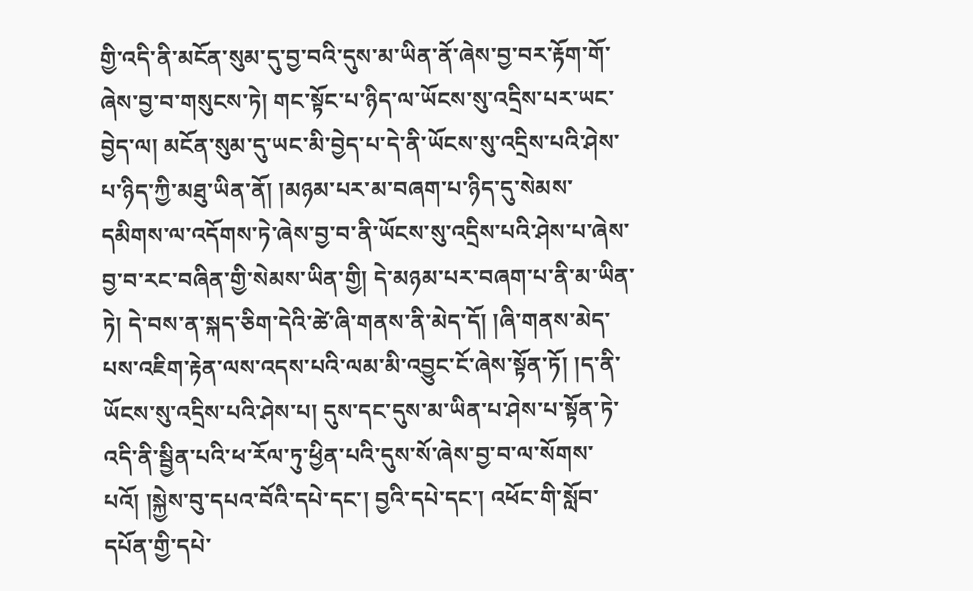གྱི་འདི་ནི་མངོན་སུམ་དུ་བྱ་བའི་དུས་མ་ཡིན་ནོ་ཞེས་བྱ་བར་རྟོག་གོ་ཞེས་བྱ་བ་གསུངས་ཏེ། གང་སྟོང་པ་ཉིད་ལ་ཡོངས་སུ་འདྲིས་པར་ཡང་བྱེད་ལ། མངོན་སུམ་དུ་ཡང་མི་བྱེད་པ་དེ་ནི་ཡོངས་སུ་འདྲིས་པའི་ཤེས་པ་ཉིད་ཀྱི་མཐུ་ཡིན་ནོ། །མཉམ་པར་མ་བཞག་པ་ཉིད་དུ་སེམས་དམིགས་ལ་འདོགས་ཏེ་ཞེས་བྱ་བ་ནི་ཡོངས་སུ་འདྲིས་པའི་ཤེས་པ་ཞེས་བྱ་བ་རང་བཞིན་གྱི་སེམས་ཡིན་གྱི། དེ་མཉམ་པར་བཞག་པ་ནི་མ་ཡིན་ཏེ། དེ་བས་ན་སྐད་ཅིག་དེའི་ཚེ་ཞི་གནས་ནི་མེད་དོ། །ཞི་གནས་མེད་པས་འཇིག་རྟེན་ལས་འདས་པའི་ལམ་མི་འབྱུང་ངོ་ཞེས་སྟོན་ཏོ། །ད་ནི་ཡོངས་སུ་འདྲིས་པའི་ཤེས་པ། དུས་དང་དུས་མ་ཡིན་པ་ཤེས་པ་སྟོན་ཏེ་འདི་ནི་སྦྱིན་པའི་ཕ་རོལ་ཏུ་ཕྱིན་པའི་དུས་སོ་ཞེས་བྱ་བ་ལ་སོགས་པའོ། །སྐྱེས་བུ་དཔའ་བོའི་དཔེ་དང་། བྱའི་དཔེ་དང་། འཕོང་གི་སློབ་དཔོན་གྱི་དཔེ་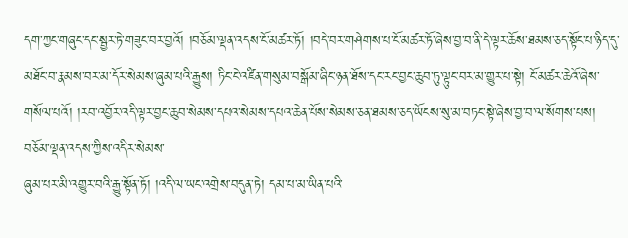དག་ཀྱང་གཞུང་དང་སྦྱར་ཏེ་གཟུང་བར་བྱའོ། །བཅོམ་ལྡན་འདས་ངོ་མཚར་ཏོ། །བདེ་བར་གཤེགས་པ་ངོ་མཚར་ཏོ་ཞེས་བྱ་བ་ནི་དེ་ལྟར་ཆོས་ཐམས་ཅད་སྟོང་པ་ཉིད་དུ་མཐོང་བ་རྣམས་བར་མ་དོར་སེམས་ཞུམ་པའི་རྒྱུས། ཏིང་ངེ་འཛིན་གསུམ་བསྒོམ་ཞིང་ཉན་ཐོས་དང་རང་བྱང་ཆུབ་ཏུ་ལྟུང་བར་མ་གྱུར་པ་སྟེ། ངོ་མཚར་ཆེའོ་ཞེས་གསོལ་པའོ། །རབ་འབྱོར་འདི་ལྟར་བྱང་ཆུབ་སེམས་དཔའ་སེམས་དཔའ་ཆེན་པོས་སེམས་ཅན་ཐམས་ཅད་ཡོངས་སུ་མ་བཏང་སྟེ་ཞེས་བྱ་བ་ལ་སོགས་པས། བཅོམ་ལྡན་འདས་ཀྱིས་འདིར་སེམས་
ཞུམ་པར་མི་འགྱུར་བའི་རྒྱུ་སྟོན་ཏོ། །འདི་ལ་ཡང་འགྲེས་བདུན་ཏེ། དམ་པ་མ་ཡིན་པའི་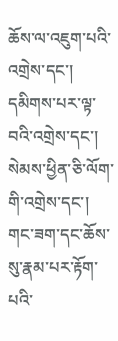ཆོས་ལ་འཇུག་པའི་འགྲེས་དང་། དམིགས་པར་ལྟ་བའི་འགྲེས་དང་། སེམས་ཕྱིན་ཅི་ལོག་གི་འགྲེས་དང་། གང་ཟག་དང་ཆོས་སུ་རྣམ་པར་རྟོག་པའི་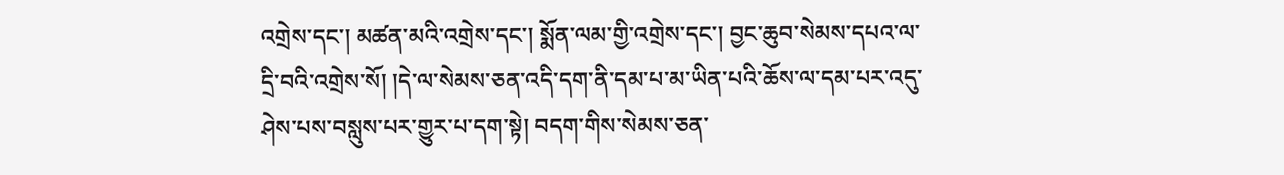འགྲེས་དང་། མཚན་མའི་འགྲེས་དང་། སྨོན་ལམ་གྱི་འགྲེས་དང་། བྱང་ཆུབ་སེམས་དཔའ་ལ་དྲི་བའི་འགྲེས་སོ། །དེ་ལ་སེམས་ཅན་འདི་དག་ནི་དམ་པ་མ་ཡིན་པའི་ཆོས་ལ་དམ་པར་འདུ་ཤེས་པས་བསླུས་པར་གྱུར་པ་དག་སྟེ། བདག་གིས་སེམས་ཅན་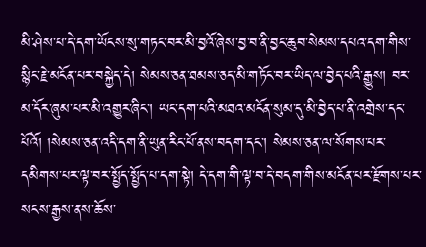མི་ཤེས་པ་དེ་དག་ཡོངས་སུ་གཏང་བར་མི་བྱའོ་ཞེས་བྱ་བ་ནི་བྱང་ཆུབ་སེམས་དཔའ་དག་གིས་སྙིང་རྗེ་མངོན་པར་བསྐྱེད་དེ། སེམས་ཅན་ཐམས་ཅད་མི་གཏོང་བར་ཡིད་ལ་བྱེད་པའི་རྒྱུས། བར་མ་དོར་ཞུམ་པར་མི་འགྱུར་ཞིང་། ཡང་དག་པའི་མཐའ་མངོན་སུམ་དུ་མི་བྱེད་པ་ནི་འགྲེས་དང་པོའོ། །སེམས་ཅན་འདི་དག་ནི་ཡུན་རིང་པོ་ནས་བདག་དང་། སེམས་ཅན་ལ་སོགས་པར་དམིགས་པར་ལྟ་བར་སྤྱོད་སྤྱོད་པ་དག་སྟེ། དེ་དག་གི་ལྟ་བ་དེ་བདག་གིས་མངོན་པར་རྫོགས་པར་སངས་རྒྱས་ནས་ཆོས་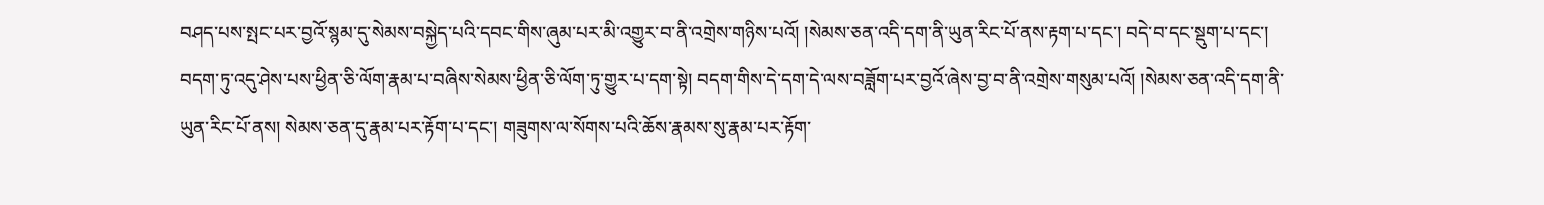བཤད་པས་སྤང་པར་བྱའོ་སྙམ་དུ་སེམས་བསྐྱེད་པའི་དབང་གིས་ཞུམ་པར་མི་འགྱུར་བ་ནི་འགྲེས་གཉིས་པའོ། །སེམས་ཅན་འདི་དག་ནི་ཡུན་རིང་པོ་ནས་རྟག་པ་དང་། བདེ་བ་དང་སྡུག་པ་དང་། བདག་ཏུ་འདུ་ཤེས་པས་ཕྱིན་ཅི་ལོག་རྣམ་པ་བཞིས་སེམས་ཕྱིན་ཅི་ལོག་ཏུ་གྱུར་པ་དག་སྟེ། བདག་གིས་དེ་དག་དེ་ལས་བཟློག་པར་བྱའོ་ཞེས་བྱ་བ་ནི་འགྲེས་གསུམ་པའོ། །སེམས་ཅན་འདི་དག་ནི་ཡུན་རིང་པོ་ནས། སེམས་ཅན་དུ་རྣམ་པར་རྟོག་པ་དང་། གཟུགས་ལ་སོགས་པའི་ཆོས་རྣམས་སུ་རྣམ་པར་རྟོག་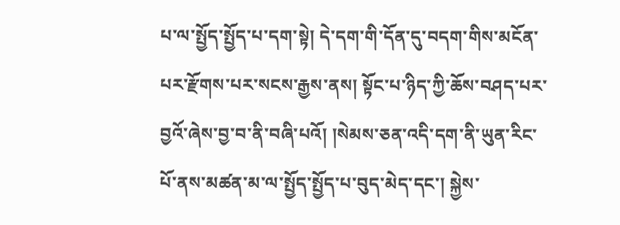པ་ལ་སྤྱོད་སྤྱོད་པ་དག་སྟེ། དེ་དག་གི་དོན་དུ་བདག་གིས་མངོན་པར་རྫོགས་པར་སངས་རྒྱས་ནས། སྟོང་པ་ཉིད་ཀྱི་ཆོས་བཤད་པར་བྱའོ་ཞེས་བྱ་བ་ནི་བཞི་པའོ། །སེམས་ཅན་འདི་དག་ནི་ཡུན་རིང་པོ་ནས་མཚན་མ་ལ་སྤྱོད་སྤྱོད་པ་བུད་མེད་དང་། སྐྱེས་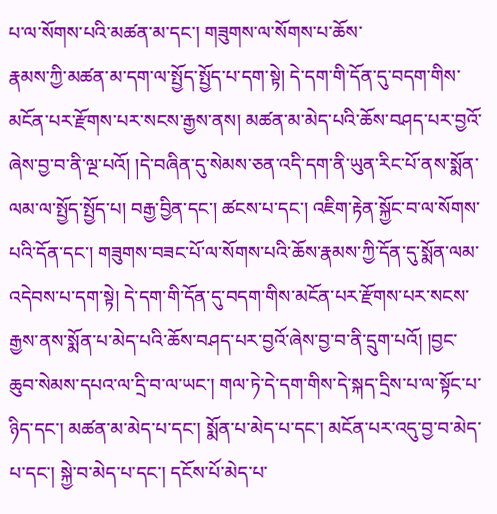པ་ལ་སོགས་པའི་མཚན་མ་དང་། གཟུགས་ལ་སོགས་པ་ཆོས་
རྣམས་ཀྱི་མཚན་མ་དག་ལ་སྤྱོད་སྤྱོད་པ་དག་སྟེ། དེ་དག་གི་དོན་དུ་བདག་གིས་མངོན་པར་རྫོགས་པར་སངས་རྒྱས་ནས། མཚན་མ་མེད་པའི་ཆོས་བཤད་པར་བྱའོ་ཞེས་བྱ་བ་ནི་ལྔ་པའོ། །དེ་བཞིན་དུ་སེམས་ཅན་འདི་དག་ནི་ཡུན་རིང་པོ་ནས་སྨོན་ལམ་ལ་སྤྱོད་སྤྱོད་པ། བརྒྱ་བྱིན་དང་། ཚངས་པ་དང་། འཇིག་རྟེན་སྐྱོང་བ་ལ་སོགས་པའི་དོན་དང་། གཟུགས་བཟང་པོ་ལ་སོགས་པའི་ཆོས་རྣམས་ཀྱི་དོན་དུ་སྨོན་ལམ་འདེབས་པ་དག་སྟེ། དེ་དག་གི་དོན་དུ་བདག་གིས་མངོན་པར་རྫོགས་པར་སངས་རྒྱས་ནས་སྨོན་པ་མེད་པའི་ཆོས་བཤད་པར་བྱའོ་ཞེས་བྱ་བ་ནི་དྲུག་པའོ། །བྱང་ཆུབ་སེམས་དཔའ་ལ་དྲི་བ་ལ་ཡང་། གལ་ཏེ་དེ་དག་གིས་དེ་སྐད་དྲིས་པ་ལ་སྟོང་པ་ཉིད་དང་། མཚན་མ་མེད་པ་དང་། སྨོན་པ་མེད་པ་དང་། མངོན་པར་འདུ་བྱ་བ་མེད་པ་དང་། སྐྱེ་བ་མེད་པ་དང་། དངོས་པོ་མེད་པ་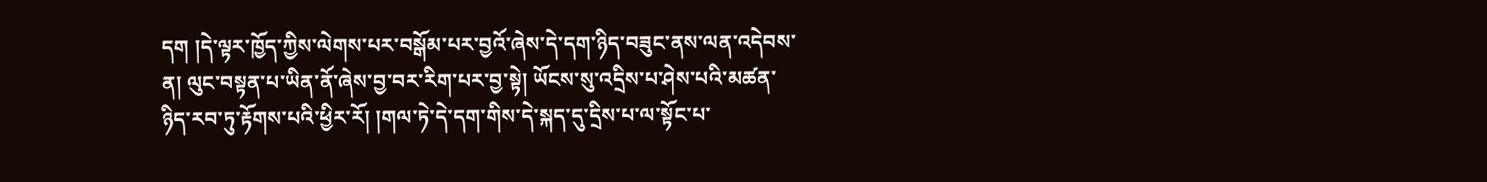དག །དེ་ལྟར་ཁྱོད་ཀྱིས་ལེགས་པར་བསྒོམ་པར་བྱའོ་ཞེས་དེ་དག་ཉིད་བཟུང་ནས་ལན་འདེབས་ན། ལུང་བསྟན་པ་ཡིན་ནོ་ཞེས་བྱ་བར་རིག་པར་བྱ་སྟེ། ཡོངས་སུ་འདྲིས་པ་ཤེས་པའི་མཚན་ཉིད་རབ་ཏུ་རྟོགས་པའི་ཕྱིར་རོ། །གལ་ཏེ་དེ་དག་གིས་དེ་སྐད་དུ་དྲིས་པ་ལ་སྟོང་པ་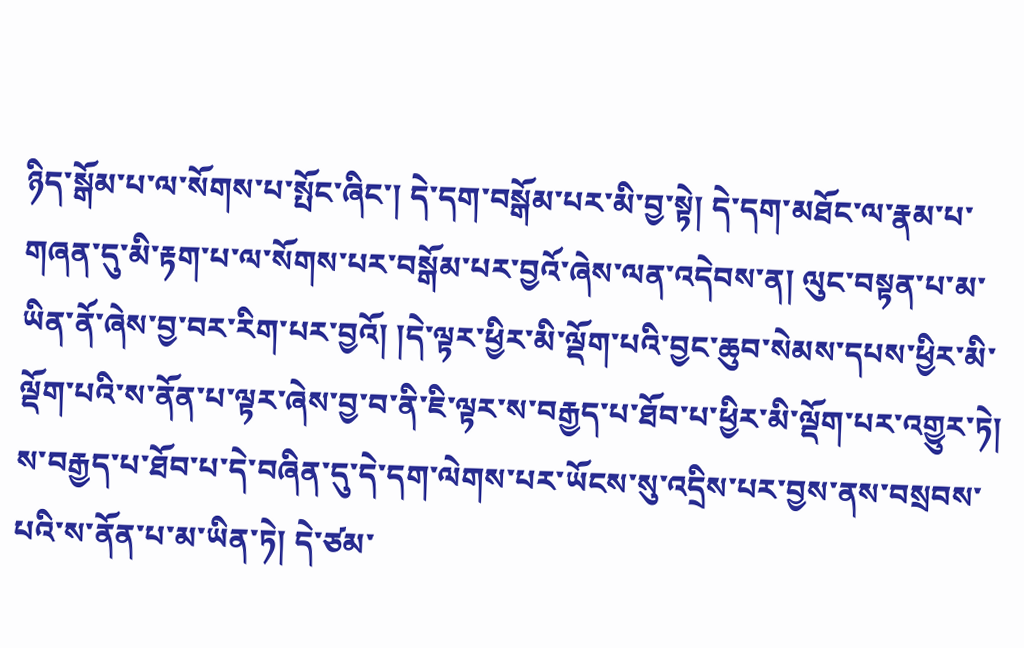ཉིད་སྒོམ་པ་ལ་སོགས་པ་སྤོང་ཞིང་། དེ་དག་བསྒོམ་པར་མི་བྱ་སྟེ། དེ་དག་མཐོང་ལ་རྣམ་པ་གཞན་དུ་མི་རྟག་པ་ལ་སོགས་པར་བསྒོམ་པར་བྱའོ་ཞེས་ལན་འདེབས་ན། ལུང་བསྟན་པ་མ་ཡིན་ནོ་ཞེས་བྱ་བར་རིག་པར་བྱའོ། །དེ་ལྟར་ཕྱིར་མི་ལྡོག་པའི་བྱང་ཆུབ་སེམས་དཔས་ཕྱིར་མི་ལྡོག་པའི་ས་ནོན་པ་ལྟར་ཞེས་བྱ་བ་ནི་ཇི་ལྟར་ས་བརྒྱད་པ་ཐོབ་པ་ཕྱིར་མི་ལྡོག་པར་འགྱུར་ཏེ། ས་བརྒྱད་པ་ཐོབ་པ་དེ་བཞིན་དུ་དེ་དག་ལེགས་པར་ཡོངས་སུ་འདྲིས་པར་བྱས་ནས་བསྲབས་པའི་ས་ནོན་པ་མ་ཡིན་ཏེ། དེ་ཙམ་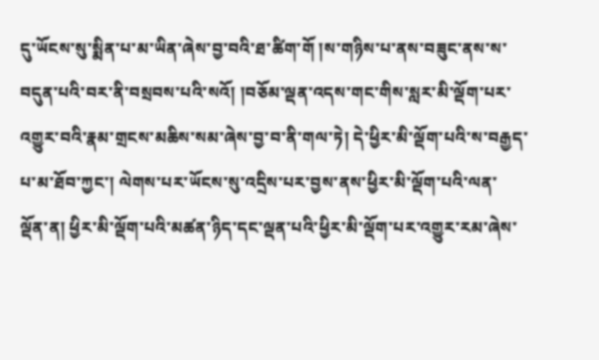དུ་ཡོངས་སུ་སྨིན་པ་མ་ཡིན་ཞེས་བྱ་བའི་ཐ་ཚིག་གོ །ས་གཉིས་པ་ནས་བཟུང་ནས་ས་བདུན་པའི་བར་ནི་བསྲབས་པའི་སའོ། །བཅོམ་ལྡན་འདས་གང་གིས་སླར་མི་ལྡོག་པར་འགྱུར་བའི་རྣམ་གྲངས་མཆིས་སམ་ཞེས་བྱ་བ་ནི་གལ་ཏེ། དེ་ཕྱིར་མི་ལྡོག་པའི་ས་བརྒྱད་པ་མ་ཐོབ་ཀྱང་། ལེགས་པར་ཡོངས་སུ་འདྲིས་པར་བྱས་ནས་ཕྱིར་མི་ལྡོག་པའི་ལན་
ལྡོན་ན། ཕྱིར་མི་ལྡོག་པའི་མཚན་ཉིད་དང་ལྡན་པའི་ཕྱིར་མི་ལྡོག་པར་འགྱུར་རམ་ཞེས་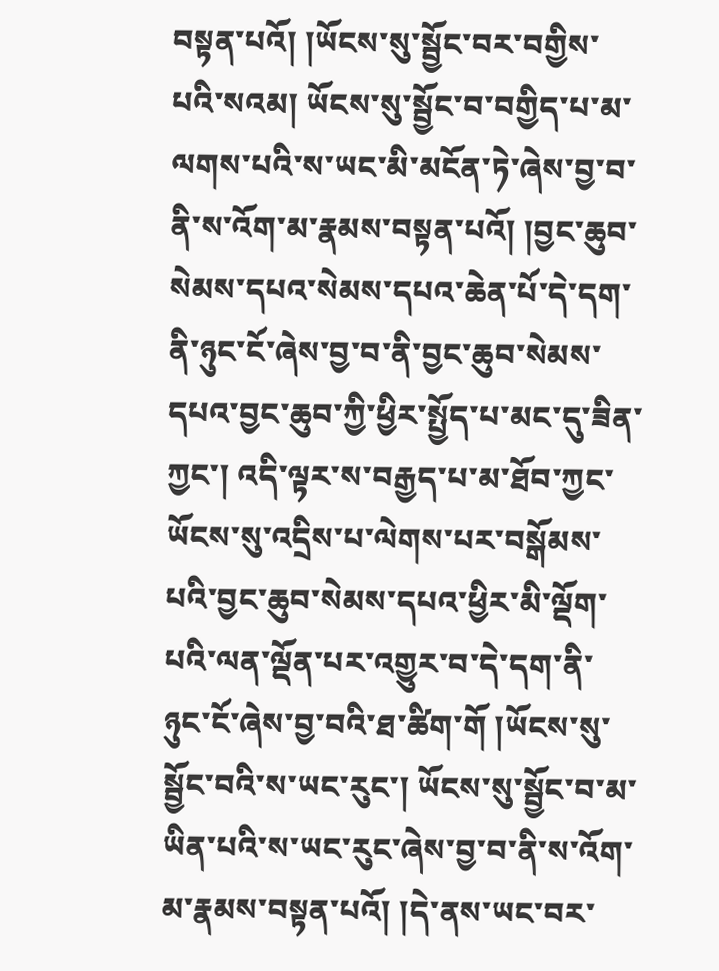བསྟན་པའོ། །ཡོངས་སུ་སྦྱོང་བར་བགྱིས་པའི་སའམ། ཡོངས་སུ་སྦྱོང་བ་བགྱིད་པ་མ་ལགས་པའི་ས་ཡང་མི་མངོན་ཏེ་ཞེས་བྱ་བ་ནི་ས་འོག་མ་རྣམས་བསྟན་པའོ། །བྱང་ཆུབ་སེམས་དཔའ་སེམས་དཔའ་ཆེན་པོ་དེ་དག་ནི་ཉུང་ངོ་ཞེས་བྱ་བ་ནི་བྱང་ཆུབ་སེམས་དཔའ་བྱང་ཆུབ་ཀྱི་ཕྱིར་སྤྱོད་པ་མང་དུ་ཟིན་ཀྱང་། འདི་ལྟར་ས་བརྒྱད་པ་མ་ཐོབ་ཀྱང་ཡོངས་སུ་འདྲིས་པ་ལེགས་པར་བསྒོམས་པའི་བྱང་ཆུབ་སེམས་དཔའ་ཕྱིར་མི་ལྡོག་པའི་ལན་ལྡོན་པར་འགྱུར་བ་དེ་དག་ནི་ཉུང་ངོ་ཞེས་བྱ་བའི་ཐ་ཚིག་གོ །ཡོངས་སུ་སྦྱོང་བའི་ས་ཡང་རུང་། ཡོངས་སུ་སྦྱོང་བ་མ་ཡིན་པའི་ས་ཡང་རུང་ཞེས་བྱ་བ་ནི་ས་འོག་མ་རྣམས་བསྟན་པའོ། །དེ་ནས་ཡང་བར་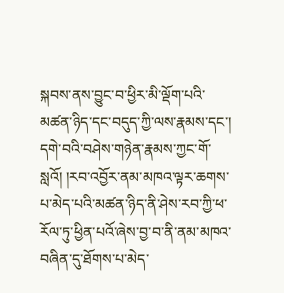སྐབས་ནས་བྱུང་བ་ཕྱིར་མི་ལྡོག་པའི་མཚན་ཉིད་དང་བདུད་ཀྱི་ལས་རྣམས་དང་། དགེ་བའི་བཤེས་གཉེན་རྣམས་ཀྱང་གོ་སླའོ། །རབ་འབྱོར་ནམ་མཁའ་ལྟར་ཆགས་པ་མེད་པའི་མཚན་ཉིད་ནི་ཤེས་རབ་ཀྱི་ཕ་རོལ་ཏུ་ཕྱིན་པའོ་ཞེས་བྱ་བ་ནི་ནམ་མཁའ་བཞིན་དུ་ཐོགས་པ་མེད་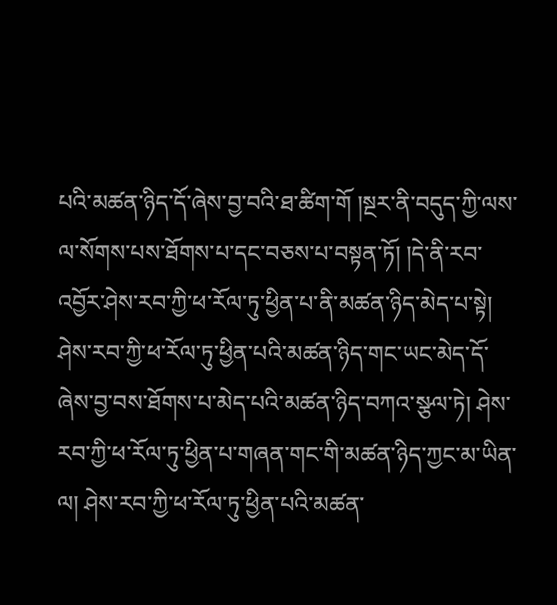པའི་མཚན་ཉིད་དོ་ཞེས་བྱ་བའི་ཐ་ཚིག་གོ །སྔར་ནི་བདུད་ཀྱི་ལས་ལ་སོགས་པས་ཐོགས་པ་དང་བཅས་པ་བསྟན་ཏོ། །དེ་ནི་རབ་འབྱོར་ཤེས་རབ་ཀྱི་ཕ་རོལ་ཏུ་ཕྱིན་པ་ནི་མཚན་ཉིད་མེད་པ་སྟེ། ཤེས་རབ་ཀྱི་ཕ་རོལ་ཏུ་ཕྱིན་པའི་མཚན་ཉིད་གང་ཡང་མེད་དོ་ཞེས་བྱ་བས་ཐོགས་པ་མེད་པའི་མཚན་ཉིད་བཀའ་སྩལ་ཏེ། ཤེས་རབ་ཀྱི་ཕ་རོལ་ཏུ་ཕྱིན་པ་གཞན་གང་གི་མཚན་ཉིད་ཀྱང་མ་ཡིན་ལ། ཤེས་རབ་ཀྱི་ཕ་རོལ་ཏུ་ཕྱིན་པའི་མཚན་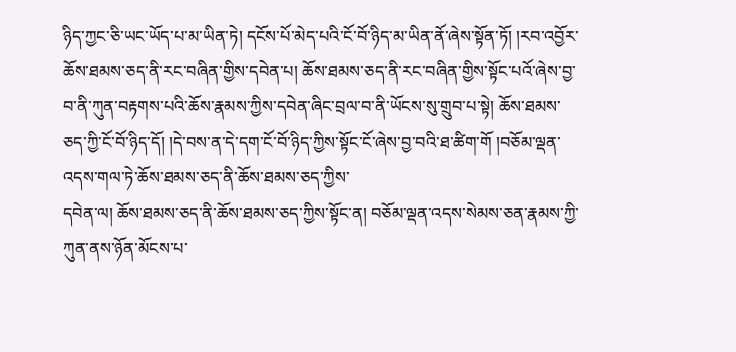ཉིད་ཀྱང་ཅི་ཡང་ཡོད་པ་མ་ཡིན་ཏེ། དངོས་པོ་མེད་པའི་ངོ་བོ་ཉིད་མ་ཡིན་ནོ་ཞེས་སྟོན་ཏོ། །རབ་འབྱོར་ཆོས་ཐམས་ཅད་ནི་རང་བཞིན་གྱིས་དབེན་པ། ཆོས་ཐམས་ཅད་ནི་རང་བཞིན་གྱིས་སྟོང་པའོ་ཞེས་བྱ་བ་ནི་ཀུན་བརྟགས་པའི་ཆོས་རྣམས་ཀྱིས་དབེན་ཞིང་བྲལ་བ་ནི་ཡོངས་སུ་གྲུབ་པ་སྟེ། ཆོས་ཐམས་ཅད་ཀྱི་ངོ་བོ་ཉིད་དོ། །དེ་བས་ན་དེ་དག་ངོ་བོ་ཉིད་ཀྱིས་སྟོང་ངོ་ཞེས་བྱ་བའི་ཐ་ཚིག་གོ །བཅོམ་ལྡན་འདས་གལ་ཏེ་ཆོས་ཐམས་ཅད་ནི་ཆོས་ཐམས་ཅད་ཀྱིས་
དབེན་ལ། ཆོས་ཐམས་ཅད་ནི་ཆོས་ཐམས་ཅད་ཀྱིས་སྟོང་ན། བཅོམ་ལྡན་འདས་སེམས་ཅན་རྣམས་ཀྱི་ཀུན་ནས་ཉོན་མོངས་པ་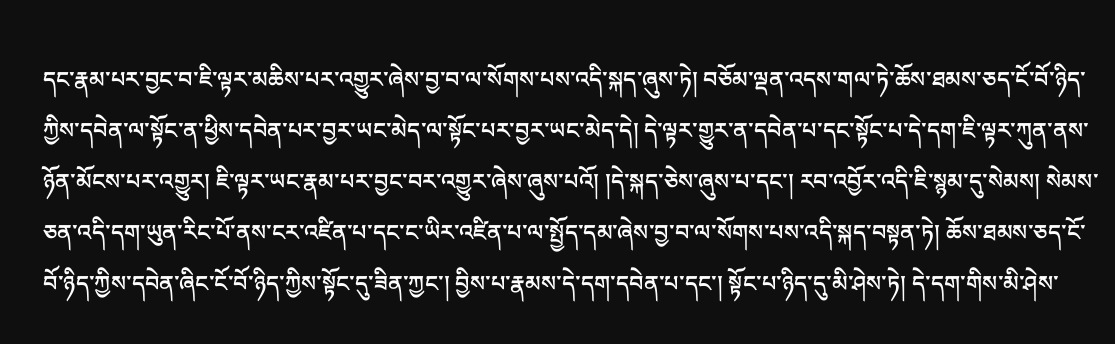དང་རྣམ་པར་བྱང་བ་ཇི་ལྟར་མཆིས་པར་འགྱུར་ཞེས་བྱ་བ་ལ་སོགས་པས་འདི་སྐད་ཞུས་ཏེ། བཅོམ་ལྡན་འདས་གལ་ཏེ་ཆོས་ཐམས་ཅད་ངོ་བོ་ཉིད་ཀྱིས་དབེན་ལ་སྟོང་ན་ཕྱིས་དབེན་པར་བྱར་ཡང་མེད་ལ་སྟོང་པར་བྱར་ཡང་མེད་དེ། དེ་ལྟར་གྱུར་ན་དབེན་པ་དང་སྟོང་པ་དེ་དག་ཇི་ལྟར་ཀུན་ནས་ཉོན་མོངས་པར་འགྱུར། ཇི་ལྟར་ཡང་རྣམ་པར་བྱང་བར་འགྱུར་ཞེས་ཞུས་པའོ། །དེ་སྐད་ཅེས་ཞུས་པ་དང་། རབ་འབྱོར་འདི་ཇི་སྙམ་དུ་སེམས། སེམས་ཅན་འདི་དག་ཡུན་རིང་པོ་ནས་ངར་འཛིན་པ་དང་ང་ཡིར་འཛིན་པ་ལ་སྤྱོད་དམ་ཞེས་བྱ་བ་ལ་སོགས་པས་འདི་སྐད་བསྟན་ཏེ། ཆོས་ཐམས་ཅད་ངོ་བོ་ཉིད་ཀྱིས་དབེན་ཞིང་ངོ་བོ་ཉིད་ཀྱིས་སྟོང་དུ་ཟིན་ཀྱང་། བྱིས་པ་རྣམས་དེ་དག་དབེན་པ་དང་། སྟོང་པ་ཉིད་དུ་མི་ཤེས་ཏེ། དེ་དག་གིས་མི་ཤེས་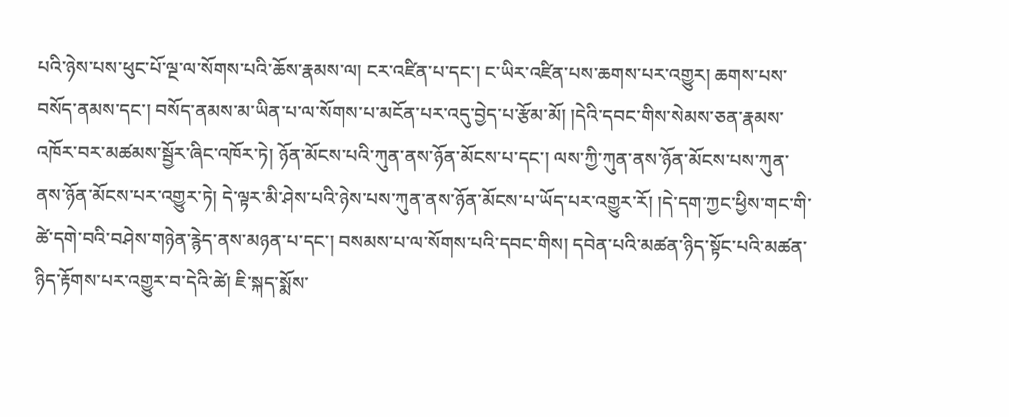པའི་ཉེས་པས་ཕུང་པོ་ལྔ་ལ་སོགས་པའི་ཆོས་རྣམས་ལ། ངར་འཛིན་པ་དང་། ང་ཡིར་འཛིན་པས་ཆགས་པར་འགྱུར། ཆགས་པས་བསོད་ནམས་དང་། བསོད་ནམས་མ་ཡིན་པ་ལ་སོགས་པ་མངོན་པར་འདུ་བྱེད་པ་རྩོམ་མོ། །དེའི་དབང་གིས་སེམས་ཅན་རྣམས་འཁོར་བར་མཚམས་སྦྱོར་ཞིང་འཁོར་ཏེ། ཉོན་མོངས་པའི་ཀུན་ནས་ཉོན་མོངས་པ་དང་། ལས་ཀྱི་ཀུན་ནས་ཉོན་མོངས་པས་ཀུན་ནས་ཉོན་མོངས་པར་འགྱུར་ཏེ། དེ་ལྟར་མི་ཤེས་པའི་ཉེས་པས་ཀུན་ནས་ཉོན་མོངས་པ་ཡོད་པར་འགྱུར་རོ། །དེ་དག་ཀྱང་ཕྱིས་གང་གི་ཚེ་དགེ་བའི་བཤེས་གཉེན་རྙེད་ནས་མཉན་པ་དང་། བསམས་པ་ལ་སོགས་པའི་དབང་གིས། དབེན་པའི་མཚན་ཉིད་སྟོང་པའི་མཚན་ཉིད་རྟོགས་པར་འགྱུར་བ་དེའི་ཚེ། ཇི་སྐད་སྨོས་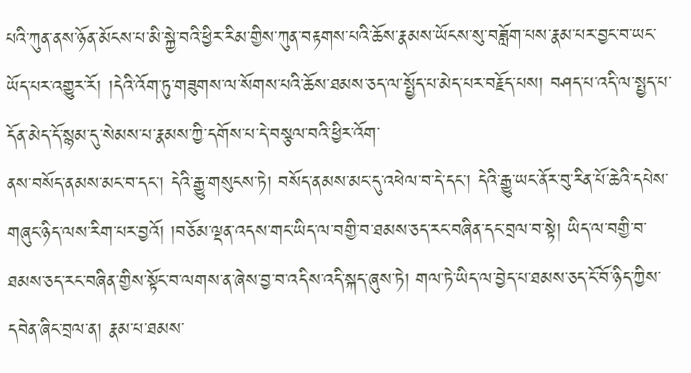པའི་ཀུན་ནས་ཉོན་མོངས་པ་མི་སྐྱེ་བའི་ཕྱིར་རིམ་གྱིས་ཀུན་བརྟགས་པའི་ཆོས་རྣམས་ཡོངས་སུ་བཟློག་པས་རྣམ་པར་བྱང་བ་ཡང་ཡོད་པར་འགྱུར་རོ། །དེའི་འོག་ཏུ་གཟུགས་ལ་སོགས་པའི་ཆོས་ཐམས་ཅད་ལ་སྤྱོད་པ་མེད་པར་བརྗོད་པས། བཤད་པ་འདི་ལ་སྤྱད་པ་དོན་མེད་དོ་སྙམ་དུ་སེམས་པ་རྣམས་ཀྱི་དགོས་པ་དེ་བསྩལ་བའི་ཕྱིར་འོག་
ནས་བསོད་ནམས་མང་བ་དང་། དེའི་རྒྱུ་གསུངས་ཏེ། བསོད་ནམས་མང་དུ་འཕེལ་བ་དེ་དང་། དེའི་རྒྱུ་ཡང་ནོར་བུ་རིན་པོ་ཆེའི་དཔེས་གཞུང་ཉིད་ལས་རིག་པར་བྱའོ། །བཅོམ་ལྡན་འདས་གང་ཡིད་ལ་བགྱི་བ་ཐམས་ཅད་རང་བཞིན་དང་བྲལ་བ་སྟེ། ཡིད་ལ་བགྱི་བ་ཐམས་ཅད་རང་བཞིན་གྱིས་སྟོང་བ་ལགས་ན་ཞེས་བྱ་བ་འདིས་འདི་སྐད་ཞུས་ཏེ། གལ་ཏེ་ཡིད་ལ་བྱེད་པ་ཐམས་ཅད་ངོ་བོ་ཉིད་ཀྱིས་དབེན་ཞིང་བྲལ་ན། རྣམ་པ་ཐམས་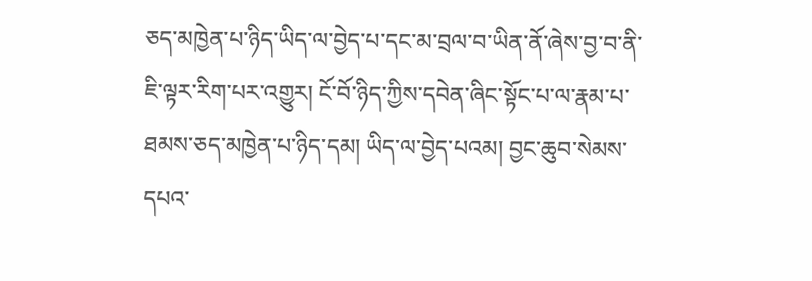ཅད་མཁྱེན་པ་ཉིད་ཡིད་ལ་བྱེད་པ་དང་མ་བྲལ་བ་ཡིན་ནོ་ཞེས་བྱ་བ་ནི་ཇི་ལྟར་རིག་པར་འགྱུར། ངོ་བོ་ཉིད་ཀྱིས་དབེན་ཞིང་སྟོང་པ་ལ་རྣམ་པ་ཐམས་ཅད་མཁྱེན་པ་ཉིད་དམ། ཡིད་ལ་བྱེད་པའམ། བྱང་ཆུབ་སེམས་དཔའ་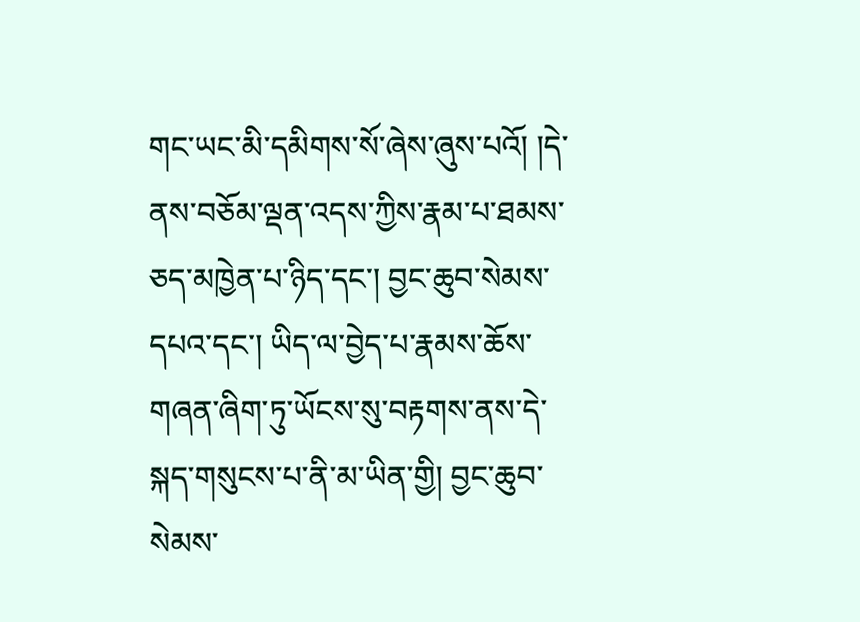གང་ཡང་མི་དམིགས་སོ་ཞེས་ཞུས་པའོ། །དེ་ནས་བཅོམ་ལྡན་འདས་ཀྱིས་རྣམ་པ་ཐམས་ཅད་མཁྱེན་པ་ཉིད་དང་། བྱང་ཆུབ་སེམས་དཔའ་དང་། ཡིད་ལ་བྱེད་པ་རྣམས་ཆོས་གཞན་ཞིག་ཏུ་ཡོངས་སུ་བརྟགས་ནས་དེ་སྐད་གསུངས་པ་ནི་མ་ཡིན་གྱི། བྱང་ཆུབ་སེམས་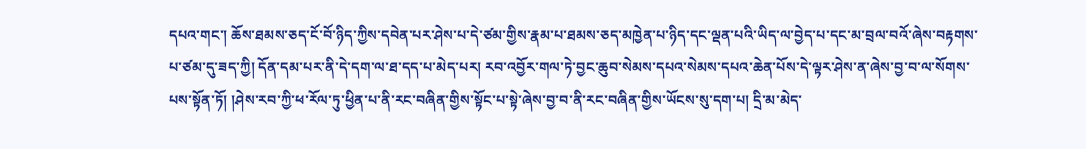དཔའ་གང་། ཆོས་ཐམས་ཅད་ངོ་བོ་ཉིད་ཀྱིས་དབེན་པར་ཤེས་པ་དེ་ཙམ་གྱིས་རྣམ་པ་ཐམས་ཅད་མཁྱེན་པ་ཉིད་དང་ལྡན་པའི་ཡིད་ལ་བྱེད་པ་དང་མ་བྲལ་བའོ་ཞེས་བརྟགས་པ་ཙམ་དུ་ཟད་ཀྱི། དོན་དམ་པར་ནི་དེ་དག་ལ་ཐ་དད་པ་མེད་པར། རབ་འབྱོར་གལ་ཏེ་བྱང་ཆུབ་སེམས་དཔའ་སེམས་དཔའ་ཆེན་པོས་དེ་ལྟར་ཤེས་ན་ཞེས་བྱ་བ་ལ་སོགས་པས་སྟོན་ཏོ། །ཤེས་རབ་ཀྱི་ཕ་རོལ་ཏུ་ཕྱིན་པ་ནི་རང་བཞིན་གྱིས་སྟོང་པ་སྟེ་ཞེས་བྱ་བ་ནི་རང་བཞིན་གྱིས་ཡོངས་སུ་དག་པ། དྲི་མ་མེད་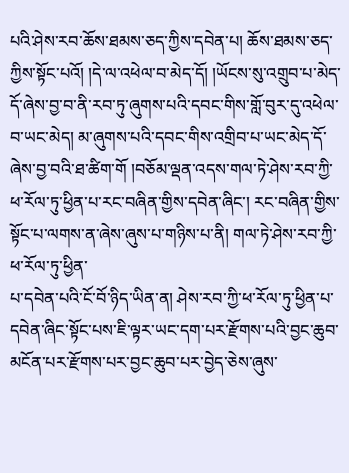པའི་ཤེས་རབ་ཆོས་ཐམས་ཅད་ཀྱིས་དབེན་པ། ཆོས་ཐམས་ཅད་ཀྱིས་སྟོང་པའོ། །དེ་ལ་འཕེལ་བ་མེད་དོ། །ཡོངས་སུ་འགྲུབ་པ་མེད་དོ་ཞེས་བྱ་བ་ནི་རབ་ཏུ་ཞུགས་པའི་དབང་གིས་གློ་བུར་དུ་འཕེལ་བ་ཡང་མེད། མ་ཞུགས་པའི་དབང་གིས་འགྲིབ་པ་ཡང་མེད་དོ་ཞེས་བྱ་བའི་ཐ་ཚིག་གོ །བཅོམ་ལྡན་འདས་གལ་ཏེ་ཤེས་རབ་ཀྱི་ཕ་རོལ་ཏུ་ཕྱིན་པ་རང་བཞིན་གྱིས་དབེན་ཞིང་། རང་བཞིན་གྱིས་སྟོང་པ་ལགས་ན་ཞེས་ཞུས་པ་གཉིས་པ་ནི། གལ་ཏེ་ཤེས་རབ་ཀྱི་ཕ་རོལ་ཏུ་ཕྱིན་
པ་དབེན་པའི་ངོ་བོ་ཉིད་ཡིན་ན། ཤེས་རབ་ཀྱི་ཕ་རོལ་ཏུ་ཕྱིན་པ་དབེན་ཞིང་སྟོང་པས་ཇི་ལྟར་ཡང་དག་པར་རྫོགས་པའི་བྱང་ཆུབ་མངོན་པར་རྫོགས་པར་བྱང་ཆུབ་པར་བྱེད་ཅེས་ཞུས་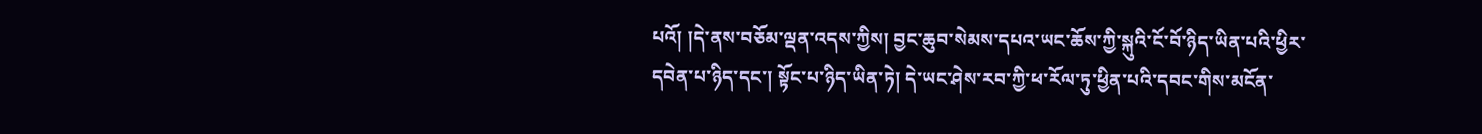པའོ། །དེ་ནས་བཅོམ་ལྡན་འདས་ཀྱིས། བྱང་ཆུབ་སེམས་དཔའ་ཡང་ཆོས་ཀྱི་སྐུའི་ངོ་བོ་ཉིད་ཡིན་པའི་ཕྱིར་དབེན་པ་ཉིད་དང་། སྟོང་པ་ཉིད་ཡིན་ཏེ། དེ་ཡང་ཤེས་རབ་ཀྱི་ཕ་རོལ་ཏུ་ཕྱིན་པའི་དབང་གིས་མངོན་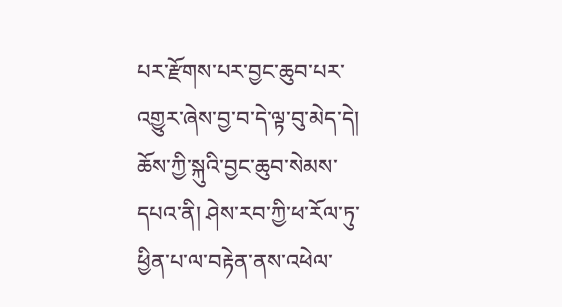པར་རྫོགས་པར་བྱང་ཆུབ་པར་འགྱུར་ཞེས་བྱ་བ་དེ་ལྟ་བུ་མེད་དེ། ཆོས་ཀྱི་སྐུའི་བྱང་ཆུབ་སེམས་དཔའ་ནི། ཤེས་རབ་ཀྱི་ཕ་རོལ་ཏུ་ཕྱིན་པ་ལ་བརྟེན་ནས་འཕེལ་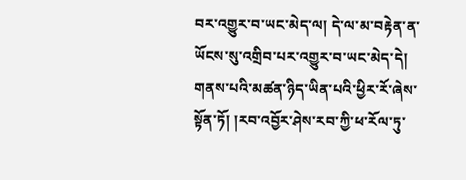བར་འགྱུར་བ་ཡང་མེད་ལ། དེ་ལ་མ་བརྟེན་ན་ཡོངས་སུ་འགྲིབ་པར་འགྱུར་བ་ཡང་མེད་དེ། གནས་པའི་མཚན་ཉིད་ཡིན་པའི་ཕྱིར་རོ་ཞེས་སྟོན་ཏོ། །རབ་འབྱོར་ཤེས་རབ་ཀྱི་ཕ་རོལ་ཏུ་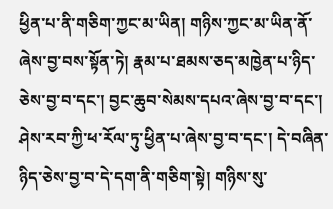ཕྱིན་པ་ནི་གཅིག་ཀྱང་མ་ཡིན། གཉིས་ཀྱང་མ་ཡིན་ནོ་ཞེས་བྱ་བས་སྟོན་ཏེ། རྣམ་པ་ཐམས་ཅད་མཁྱེན་པ་ཉིད་ཅེས་བྱ་བ་དང་། བྱང་ཆུབ་སེམས་དཔའ་ཞེས་བྱ་བ་དང་། ཤེས་རབ་ཀྱི་ཕ་རོལ་ཏུ་ཕྱིན་པ་ཞེས་བྱ་བ་དང་། དེ་བཞིན་ཉིད་ཅེས་བྱ་བ་དེ་དག་ནི་གཅིག་སྟེ། གཉིས་སུ་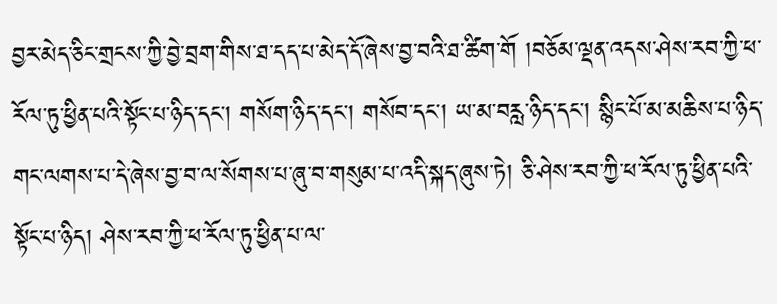བྱར་མེད་ཅིང་གྲངས་ཀྱི་བྱེ་བྲག་གིས་ཐ་དད་པ་མེད་དོ་ཞེས་བྱ་བའི་ཐ་ཚིག་གོ །བཅོམ་ལྡན་འདས་ཤེས་རབ་ཀྱི་ཕ་རོལ་ཏུ་ཕྱིན་པའི་སྟོང་པ་ཉིད་དང་། གསོག་ཉིད་དང་། གསོབ་དང་། ཡ་མ་བརླ་ཉིད་དང་། སྙིང་པོ་མ་མཆིས་པ་ཉིད་གང་ལགས་པ་དེ་ཞེས་བྱ་བ་ལ་སོགས་པ་ཞུ་བ་གསུམ་པ་འདི་སྐད་ཞུས་ཏེ། ཅི་ཤེས་རབ་ཀྱི་ཕ་རོལ་ཏུ་ཕྱིན་པའི་སྟོང་པ་ཉིད། ཤེས་རབ་ཀྱི་ཕ་རོལ་ཏུ་ཕྱིན་པ་ལ་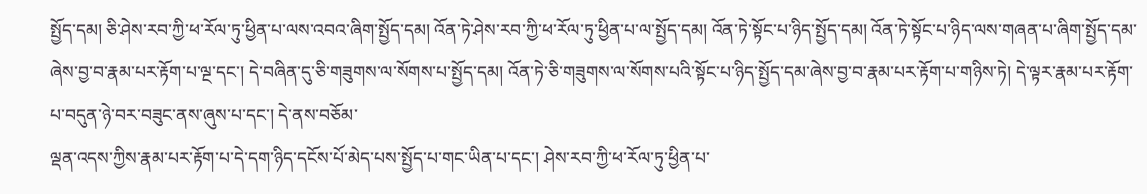སྤྱོད་དམ། ཅི་ཤེས་རབ་ཀྱི་ཕ་རོལ་ཏུ་ཕྱིན་པ་ལས་འབའ་ཞིག་སྤྱོད་དམ། འོན་ཏེ་ཤེས་རབ་ཀྱི་ཕ་རོལ་ཏུ་ཕྱིན་པ་ལ་སྤྱོད་དམ། འོན་ཏེ་སྟོང་པ་ཉིད་སྤྱོད་དམ། འོན་ཏེ་སྟོང་པ་ཉིད་ལས་གཞན་པ་ཞིག་སྤྱོད་དམ་ཞེས་བྱ་བ་རྣམ་པར་རྟོག་པ་ལྔ་དང་། དེ་བཞིན་དུ་ཅི་གཟུགས་ལ་སོགས་པ་སྤྱོད་དམ། འོན་ཏེ་ཅི་གཟུགས་ལ་སོགས་པའི་སྟོང་པ་ཉིད་སྤྱོད་དམ་ཞེས་བྱ་བ་རྣམ་པར་རྟོག་པ་གཉིས་ཏེ། དེ་ལྟར་རྣམ་པར་རྟོག་པ་བདུན་ཉེ་བར་བཟུང་ནས་ཞུས་པ་དང་། དེ་ནས་བཅོམ་
ལྡན་འདས་ཀྱིས་རྣམ་པར་རྟོག་པ་དེ་དག་ཉིད་དངོས་པོ་མེད་པས་སྤྱོད་པ་གང་ཡིན་པ་དང་། ཤེས་རབ་ཀྱི་ཕ་རོལ་ཏུ་ཕྱིན་པ་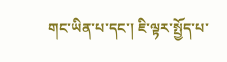གང་ཡིན་པ་དང་། ཇི་ལྟར་སྤྱོད་པ་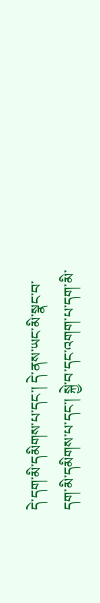དེ་དག་མི་དམིགས་པ་དང་། དེ་ནས་ཡང་མི་སྣང་བ་དག་མི་དམིགས་པ་དང་། སྐྱེ་བ་དང་འགག་པ་དག་མི་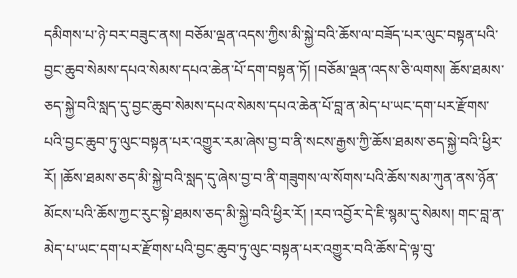དམིགས་པ་ཉེ་བར་བཟུང་ནས། བཅོམ་ལྡན་འདས་ཀྱིས་མི་སྐྱེ་བའི་ཆོས་ལ་བཟོད་པར་ལུང་བསྟན་པའི་བྱང་ཆུབ་སེམས་དཔའ་སེམས་དཔའ་ཆེན་པོ་དག་བསྟན་ཏོ། །བཅོམ་ལྡན་འདས་ཅི་ལགས། ཆོས་ཐམས་ཅད་སྐྱེ་བའི་སླད་དུ་བྱང་ཆུབ་སེམས་དཔའ་སེམས་དཔའ་ཆེན་པོ་བླ་ན་མེད་པ་ཡང་དག་པར་རྫོགས་པའི་བྱང་ཆུབ་ཏུ་ལུང་བསྟན་པར་འགྱུར་རམ་ཞེས་བྱ་བ་ནི་སངས་རྒྱས་ཀྱི་ཆོས་ཐམས་ཅད་སྐྱེ་བའི་ཕྱིར་རོ། །ཆོས་ཐམས་ཅད་མི་སྐྱེ་བའི་སླད་དུ་ཞེས་བྱ་བ་ནི་གཟུགས་ལ་སོགས་པའི་ཆོས་སམ་ཀུན་ནས་ཉོན་མོངས་པའི་ཆོས་ཀྱང་རུང་སྟེ་ཐམས་ཅད་མི་སྐྱེ་བའི་ཕྱིར་རོ། །རབ་འབྱོར་དེ་ཇི་སྙམ་དུ་སེམས། གང་བླ་ན་མེད་པ་ཡང་དག་པར་རྫོགས་པའི་བྱང་ཆུབ་ཏུ་ལུང་བསྟན་པར་འགྱུར་བའི་ཆོས་དེ་ལྟ་བུ་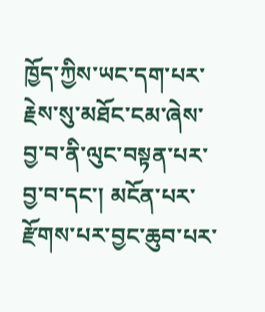ཁྱོད་ཀྱིས་ཡང་དག་པར་རྗེས་སུ་མཐོང་ངམ་ཞེས་བྱ་བ་ནི་ལུང་བསྟན་པར་བྱ་བ་དང་། མངོན་པར་རྫོགས་པར་བྱང་ཆུབ་པར་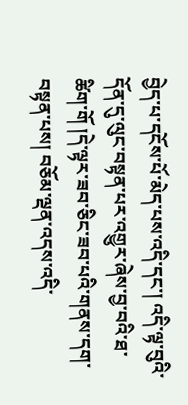བྱེད་པ་དངོས་པོ་མེད་པས་འདི་དང་། འདི་ལྟ་བུའི་དོན་དུ་ལུང་བསྟན་པར་འགྱུར་ཞེས་བྱ་བའི་ཐ་ཚིག་གོ །དེ་ལྟར་ཟབ་ཅིང་ཟབ་པའི་གནས་དག་བསྟན་པས། བཅོམ་ལྡན་འདས་འདི་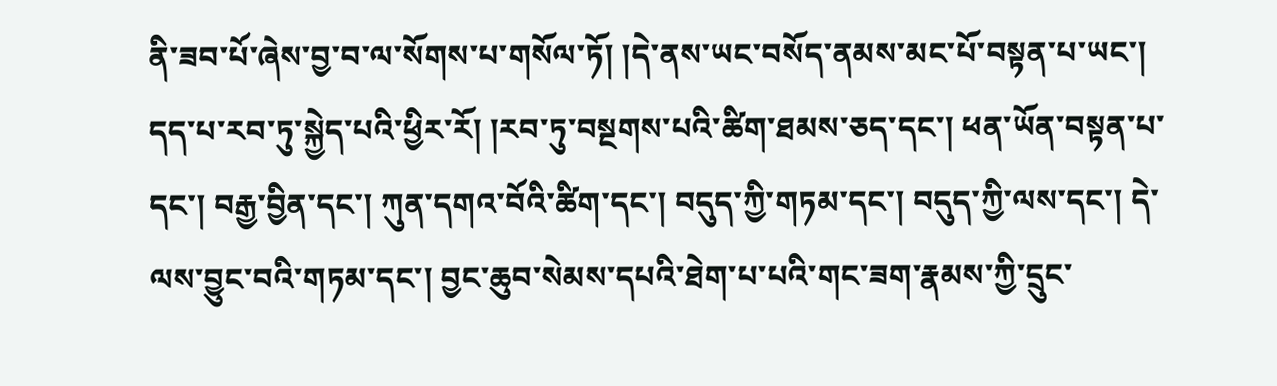ནི་ཟབ་པོ་ཞེས་བྱ་བ་ལ་སོགས་པ་གསོལ་ཏོ། །དེ་ནས་ཡང་བསོད་ནམས་མང་པོ་བསྟན་པ་ཡང་། དད་པ་རབ་ཏུ་སྐྱེད་པའི་ཕྱིར་རོ། །རབ་ཏུ་བསྔགས་པའི་ཚིག་ཐམས་ཅད་དང་། ཕན་ཡོན་བསྟན་པ་དང་། བརྒྱ་བྱིན་དང་། ཀུན་དགའ་བོའི་ཚིག་དང་། བདུད་ཀྱི་གཏམ་དང་། བདུད་ཀྱི་ལས་དང་། དེ་ལས་བྱུང་བའི་གཏམ་དང་། བྱང་ཆུབ་སེམས་དཔའི་ཐེག་པ་པའི་གང་ཟག་རྣམས་ཀྱི་དྲུང་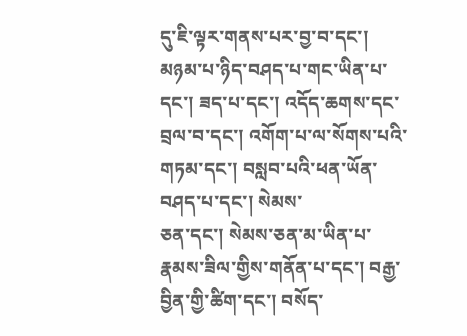དུ་ཇི་ལྟར་གནས་པར་བྱ་བ་དང་། མཉམ་པ་ཉིད་བཤད་པ་གང་ཡིན་པ་དང་། ཟད་པ་དང་། འདོད་ཆགས་དང་བྲལ་བ་དང་། འགོག་པ་ལ་སོགས་པའི་གཏམ་དང་། བསླབ་པའི་ཕན་ཡོན་བཤད་པ་དང་། སེམས་
ཅན་དང་། སེམས་ཅན་མ་ཡིན་པ་རྣམས་ཟིལ་གྱིས་གནོན་པ་དང་། བརྒྱ་བྱིན་གྱི་ཚིག་དང་། བསོད་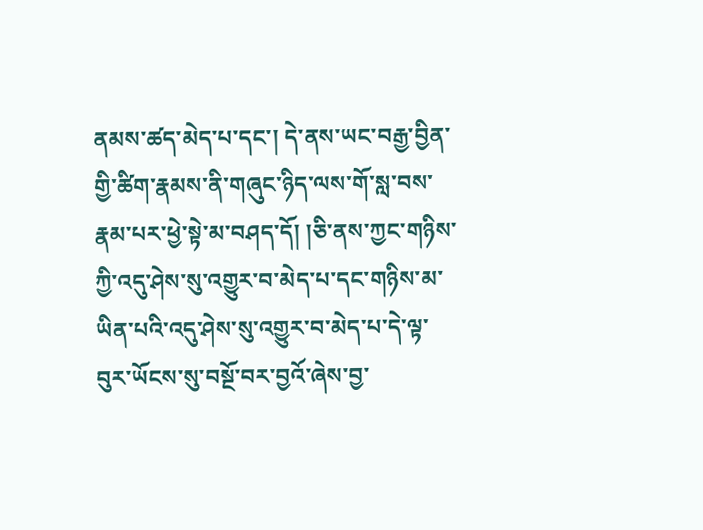ནམས་ཚད་མེད་པ་དང་། དེ་ནས་ཡང་བརྒྱ་བྱིན་གྱི་ཚིག་རྣམས་ནི་གཞུང་ཉིད་ལས་གོ་སླ་བས་རྣམ་པར་ཕྱེ་སྟེ་མ་བཤད་དོ། །ཅི་ནས་ཀྱང་གཉིས་ཀྱི་འདུ་ཤེས་སུ་འགྱུར་བ་མེད་པ་དང་གཉིས་མ་ཡིན་པའི་འདུ་ཤེས་སུ་འགྱུར་བ་མེད་པ་དེ་ལྟ་བུར་ཡོངས་སུ་བསྔོ་བར་བྱའོ་ཞེས་བྱ་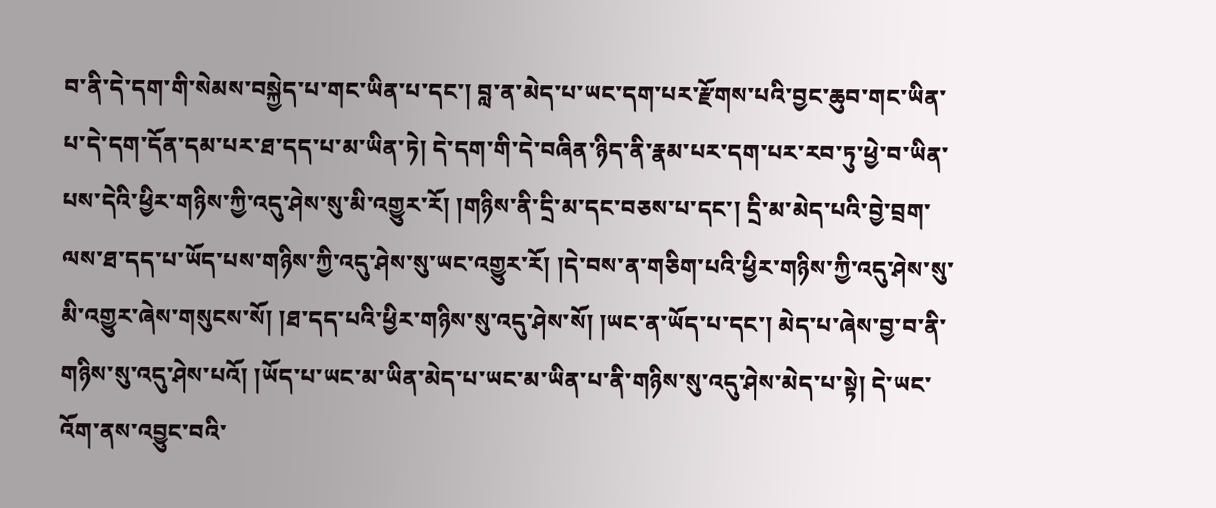བ་ནི་དེ་དག་གི་སེམས་བསྐྱེད་པ་གང་ཡིན་པ་དང་། བླ་ན་མེད་པ་ཡང་དག་པར་རྫོགས་པའི་བྱང་ཆུབ་གང་ཡིན་པ་དེ་དག་དོན་དམ་པར་ཐ་དད་པ་མ་ཡིན་ཏེ། དེ་དག་གི་དེ་བཞིན་ཉིད་ནི་རྣམ་པར་དག་པར་རབ་ཏུ་ཕྱེ་བ་ཡིན་པས་དེའི་ཕྱིར་གཉིས་ཀྱི་འདུ་ཤེས་སུ་མི་འགྱུར་རོ། །གཉིས་ནི་དྲི་མ་དང་བཅས་པ་དང་། དྲི་མ་མེད་པའི་བྱེ་བྲག་ལས་ཐ་དད་པ་ཡོད་པས་གཉིས་ཀྱི་འདུ་ཤེས་སུ་ཡང་འགྱུར་རོ། །དེ་བས་ན་གཅིག་པའི་ཕྱིར་གཉིས་ཀྱི་འདུ་ཤེས་སུ་མི་འགྱུར་ཞེས་གསུངས་སོ། །ཐ་དད་པའི་ཕྱིར་གཉིས་སུ་འདུ་ཤེས་སོ། །ཡང་ན་ཡོད་པ་དང་། མེད་པ་ཞེས་བྱ་བ་ནི་གཉིས་སུ་འདུ་ཤེས་པའོ། །ཡོད་པ་ཡང་མ་ཡིན་མེད་པ་ཡང་མ་ཡིན་པ་ནི་གཉིས་སུ་འདུ་ཤེས་མེད་པ་སྟེ། དེ་ཡང་འོག་ནས་འབྱུང་བའི་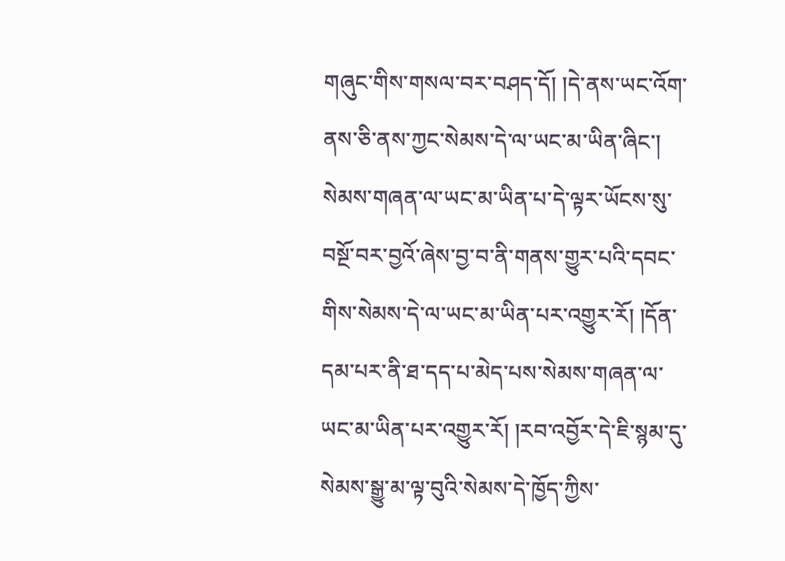གཞུང་གིས་གསལ་བར་བཤད་དོ། །དེ་ནས་ཡང་འོག་ནས་ཅི་ནས་ཀྱང་སེམས་དེ་ལ་ཡང་མ་ཡིན་ཞིང་། སེམས་གཞན་ལ་ཡང་མ་ཡིན་པ་དེ་ལྟར་ཡོངས་སུ་བསྔོ་བར་བྱའོ་ཞེས་བྱ་བ་ནི་གནས་གྱུར་པའི་དབང་གིས་སེམས་དེ་ལ་ཡང་མ་ཡིན་པར་འགྱུར་རོ། །དོན་དམ་པར་ནི་ཐ་དད་པ་མེད་པས་སེམས་གཞན་ལ་ཡང་མ་ཡིན་པར་འགྱུར་རོ། །རབ་འབྱོར་དེ་ཇི་སྙམ་དུ་སེམས་སྒྱུ་མ་ལྟ་བུའི་སེམས་དེ་ཁྱོད་ཀྱིས་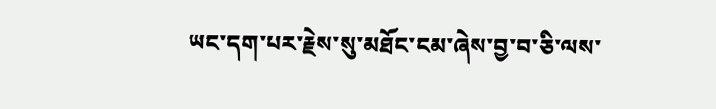ཡང་དག་པར་རྗེས་སུ་མཐོང་ངམ་ཞེས་བྱ་བ་ཅི་ལས་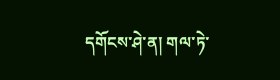དགོངས་ཤེ་ན། གལ་ཏེ་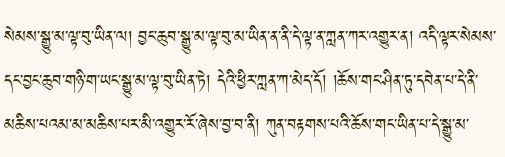སེམས་སྒྱུ་མ་ལྟ་བུ་ཡིན་ལ། བྱང་ཆུབ་སྒྱུ་མ་ལྟ་བུ་མ་ཡིན་ན་ནི་དེ་ལྟ་ན་ཀླན་ཀར་འགྱུར་ན། འདི་ལྟར་སེམས་དང་བྱང་ཆུབ་གཉི་ག་ཡང་སྒྱུ་མ་ལྟ་བུ་ཡིན་ཏེ། དེའི་ཕྱིར་ཀླན་ཀ་མེད་དོ། །ཆོས་གང་ཤིན་ཏུ་དབེན་པ་དེ་ནི་མཆིས་པའམ་མ་མཆིས་པར་མི་འགྱུར་རོ་ཞེས་བྱ་བ་ནི། ཀུན་བརྟགས་པའི་ཆོས་གང་ཡིན་པ་དེ་སྒྱུ་མ་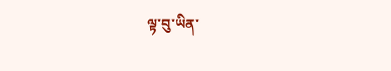ལྟ་བུ་ཡིན་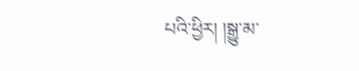པའི་ཕྱིར། །སྒྱུ་མ་